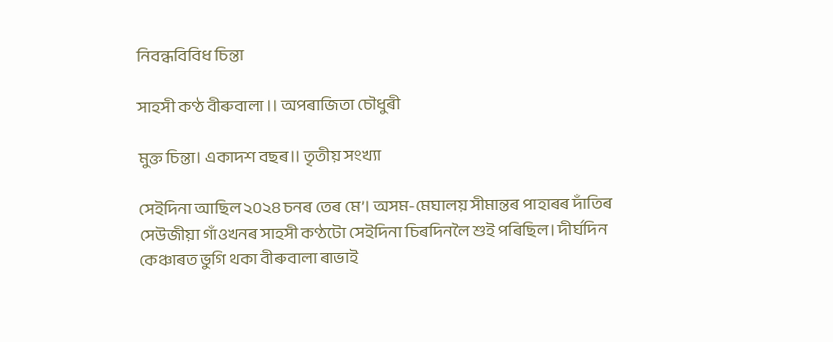নিবন্ধবিবিধ চিন্তা

সাহসী কণ্ঠ বীৰুবালা ।। অপৰাজিতা চৌধুৰী

মুক্ত চিন্তা। একাদশ বছৰ।। তৃতীয় সংখ্যা

সেইদিনা আছিল ২০২৪ চনৰ তেৰ মে’। অসম-মেঘালয় সীমান্তৰ পাহাৰৰ দাঁতিৰ সেউজীয়া গাঁওখনৰ সাহসী কণ্ঠটো সেইদিনা চিৰদিনলৈ শুই পৰিছিল। দীৰ্ঘদিন কেঞ্চাৰত ভুগি থকা বীৰুবালা ৰাভাই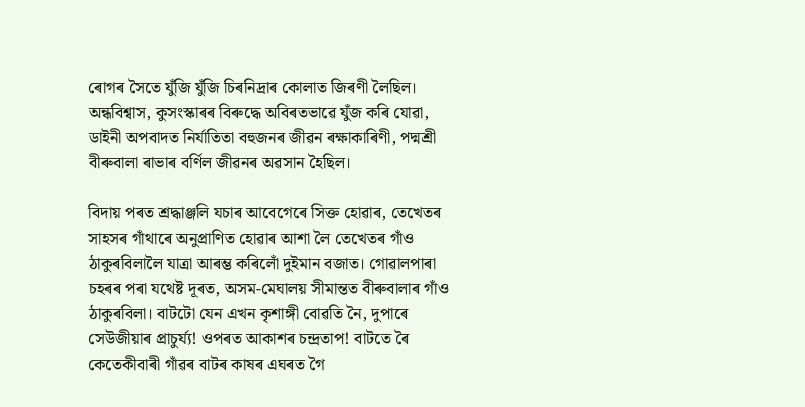ৰোগৰ সৈতে যুঁজি যুঁজি চিৰনিদ্ৰাৰ কোলাত জিৰণী লৈছিল। অন্ধবিশ্বাস, কুসংস্কাৰৰ বিৰুদ্ধে অবিৰতভাৱে যুঁজ কৰি যোৱা, ডাইনী অপবাদত নিৰ্যাতিতা বহুজনৰ জীৱন ৰক্ষাকাৰিণী, পদ্মশ্ৰী বীৰুবালা ৰাভাৰ বৰ্ণিল জীৱনৰ অৱসান হৈছিল।

বিদায় পৰত শ্ৰদ্ধাঞ্জলি যচাৰ আবেগেৰে সিক্ত হোৱাৰ, তেখেতৰ সাহসৰ গাঁথাৰে অনুপ্ৰাণিত হোৱাৰ আশা লৈ তেখেতৰ গাঁও ঠাকুৰবিলালৈ যাত্ৰা আৰম্ভ কৰিলোঁ দুইমান বজাত। গোৱালপাৰা চহৰৰ পৰা যথেষ্ট দূৰত, অসম-মেঘালয় সীমান্তত বীৰুবালাৰ গাঁও ঠাকুৰবিলা। বাটটো যেন এখন কৃশাঙ্গী বোৱতি নৈ, দুপাৰে সেউজীয়াৰ প্ৰাচুৰ্য্য! ওপৰত আকাশৰ চন্দ্ৰতাপ! বাটতে ৰৈ কেতেকীবাৰী গাঁৱৰ বাটৰ কাষৰ এঘৰত গৈ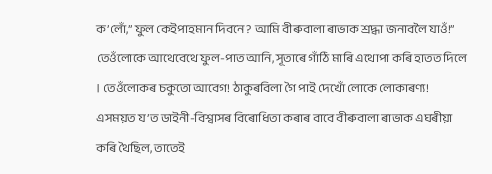ক’লোঁ,” ফুল কেইপাহমান দিবনে? আমি বীৰুবালা ৰাভাক শ্ৰদ্ধা জনাবলৈ যাওঁ!” তেওঁলোকে আথেবেথে ফুল-পাত আনি, সূতাৰে গাঁঠি মাৰি এথোপা কৰি হাতত দিলে । তেওঁলোকৰ চকুতো আবেগ! ঠাকুৰবিলা গৈ পাই দেখোঁ লোকে লোকাৰণ্য! এসময়ত য’ত ডাইনী-বিশ্বাসৰ বিৰোধিতা কৰাৰ বাবে বীৰুবালা ৰাভাক এঘৰীয়া কৰি থৈছিল, তাতেই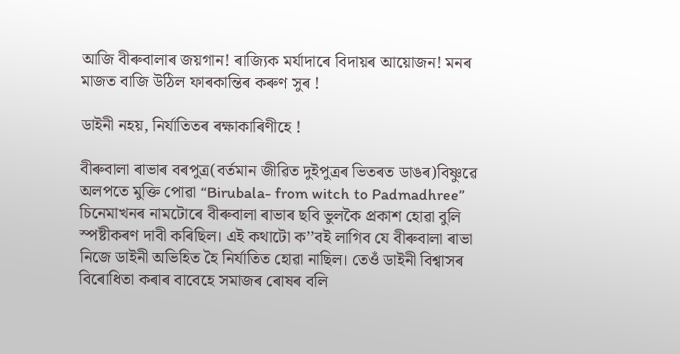আজি বীৰুবালাৰ জয়গান! ৰাজ্যিক মৰ্যাদাৰে বিদায়ৰ আয়োজন! মনৰ মাজত বাজি উঠিল ফাৰকান্তিৰ কৰুণ সুৰ !

ডাইনী নহয়, নিৰ্যাতিতৰ ৰক্ষাকাৰিণীহে !

বীৰুবালা ৰাভাৰ বৰপুত্ৰ(বৰ্তমান জীৱিত দুইপুত্ৰৰ ভিতৰত ডাঙৰ)বিষ্ণুৱে অলপতে মুক্তি পোৱা “Birubala- from witch to Padmadhree” চিনেমাখনৰ নামটোৰে বীৰুবালা ৰাভাৰ ছবি ভুলকৈ প্ৰকাশ হোৱা বুলি স্পষ্টীকৰণ দাবী কৰিছিল। এই কথাটো ক’’বই লাগিব যে বীৰুবালা ৰাভা নিজে ডাইনী অভিহিত হৈ নিৰ্যাতিত হোৱা নাছিল। তেওঁ ডাইনী বিশ্বাসৰ বিৰোধিতা কৰাৰ বাবেহে সমাজৰ ৰোষৰ বলি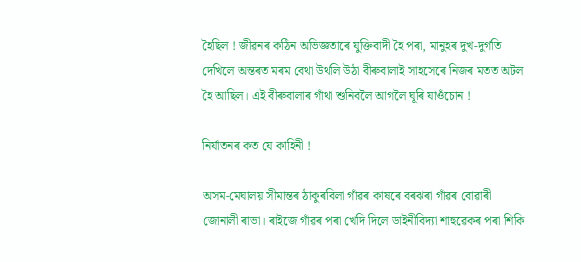হৈছিল ! জীৱনৰ কঠিন অভিজ্ঞতাৰে যুক্তিবাদী হৈ পৰা, মানুহৰ দুখ-দুৰ্গতি দেখিলে অন্তৰত মৰম বেথা উথলি উঠা বীৰুবালাই সাহসেৰে নিজৰ মতত অটল হৈ আছিল। এই বীৰুবালাৰ গাঁথা শুনিবলৈ আগলৈ ঘূৰি যাওঁচোন !

নিৰ্যাতনৰ কত যে কাহিনী !

অসম-মেঘালয় সীমান্তৰ ঠাকুৰবিলা গাঁৱৰ কাষৰে বৰঝৰা গাঁৱৰ বোৱাৰী জোনালী ৰাভা। ৰাইজে গাঁৱৰ পৰা খেদি দিলে ডাইনীবিদ্যা শাহুৱেকৰ পৰা শিকি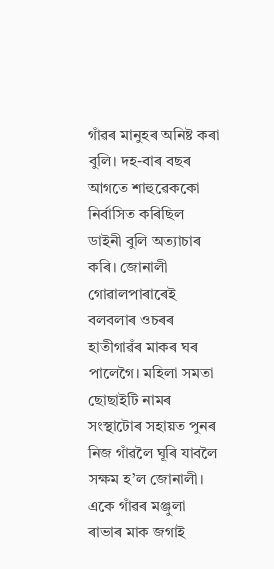গাঁৱৰ মানুহৰ অনিষ্ট কৰা বুলি। দহ-বাৰ বছৰ আগতে শাহুৱেককো নিৰ্বাসিত কৰিছিল ডাইনী বুলি অত্যাচাৰ কৰি। জোনালী গোৱালপাৰাৰেই বলবলাৰ ওচৰৰ হাতীগাৱঁৰ মাকৰ ঘৰ পালেগৈ। মহিলা সমতা ছোছাইটি নামৰ সংস্থাটোৰ সহায়ত পুনৰ নিজ গাঁৱলৈ ঘূৰি যাবলৈ সক্ষম হ’ল জোনালী। একে গাঁৱৰ মঞ্জুলা ৰাভাৰ মাক জগাই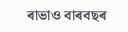ৰাভাও বাৰবছৰ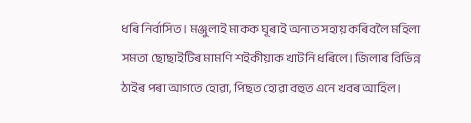ধৰি নিৰ্বাসিত। মঞ্জুলাই মাকক ঘূৰাই অনাত সহায় কৰিবলৈ মহিলা সমতা ছোছাইটিৰ মামণি শইকীয়াক খাটনি ধৰিলে। জিলাৰ বিভিন্ন ঠাইৰ পৰা আগতে হোৱা, পিছত হোৱা বহুত এনে খবৰ আহিল।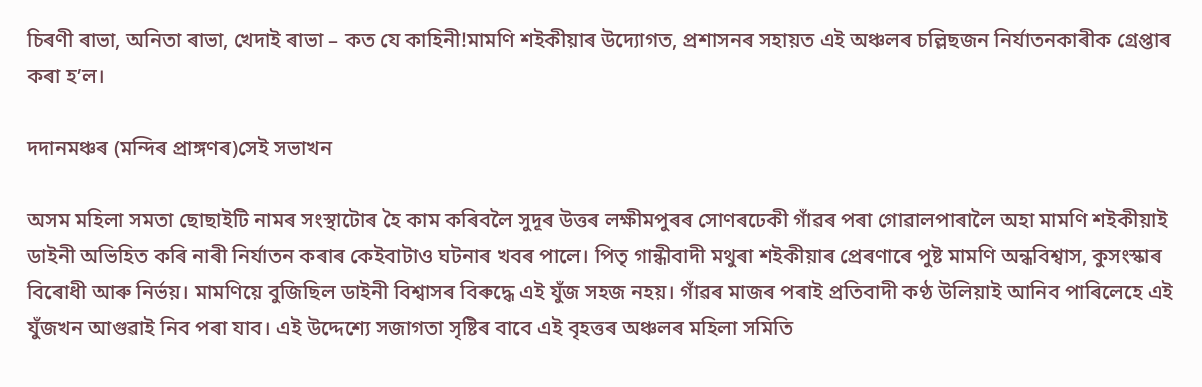চিৰণী ৰাভা, অনিতা ৰাভা, খেদাই ৰাভা – কত যে কাহিনী!মামণি শইকীয়াৰ উদ্যোগত, প্ৰশাসনৰ সহায়ত এই অঞ্চলৰ চল্লিছজন নিৰ্যাতনকাৰীক গ্ৰেপ্তাৰ কৰা হ’ল।

দদানমঞ্চৰ (মন্দিৰ প্ৰাঙ্গণৰ)সেই সভাখন

অসম মহিলা সমতা ছোছাইটি নামৰ সংস্থাটোৰ হৈ কাম কৰিবলৈ সুদূৰ উত্তৰ লক্ষীমপুৰৰ সোণৰঢেকী গাঁৱৰ পৰা গোৱালপাৰালৈ অহা মামণি শইকীয়াই ডাইনী অভিহিত কৰি নাৰী নিৰ্যাতন কৰাৰ কেইবাটাও ঘটনাৰ খবৰ পালে। পিতৃ গান্ধীবাদী মথুৰা শইকীয়াৰ প্ৰেৰণাৰে পুষ্ট মামণি অন্ধবিশ্বাস, কুসংস্কাৰ বিৰোধী আৰু নিৰ্ভয়। মামণিয়ে বুজিছিল ডাইনী বিশ্বাসৰ বিৰুদ্ধে এই যুঁজ সহজ নহয়। গাঁৱৰ মাজৰ পৰাই প্ৰতিবাদী কণ্ঠ উলিয়াই আনিব পাৰিলেহে এই যুঁজখন আগুৱাই নিব পৰা যাব। এই উদ্দেশ্যে সজাগতা সৃষ্টিৰ বাবে এই বৃহত্তৰ অঞ্চলৰ মহিলা সমিতি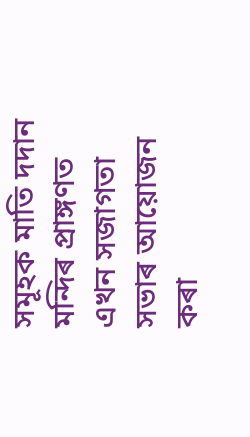সমূহক মাতি দদান মন্দিৰ প্ৰাঙ্গণত এখন সজাগতা সভাৰ আয়োজন কৰা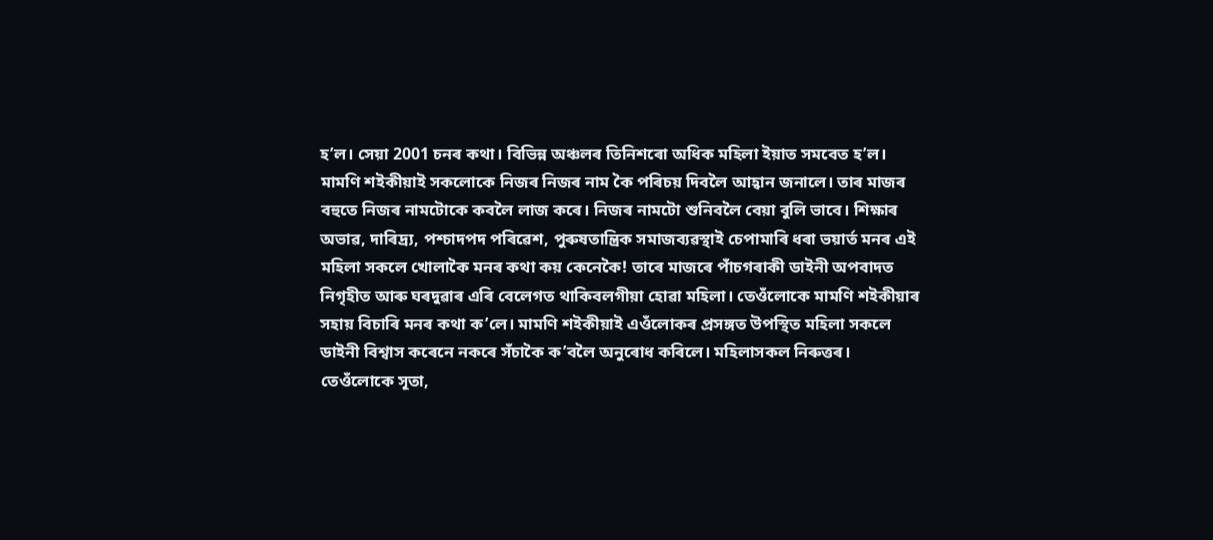হ’ল। সেয়া 2001 চনৰ কথা। বিভিন্ন অঞ্চলৰ তিনিশৰো অধিক মহিলা ইয়াত সমবেত হ’ল। মামণি শইকীয়াই সকলোকে নিজৰ নিজৰ নাম কৈ পৰিচয় দিবলৈ আহ্বান জনালে। তাৰ মাজৰ বহুতে নিজৰ নামটোকে কবলৈ লাজ কৰে। নিজৰ নামটো শুনিবলৈ বেয়া বুলি ভাবে। শিক্ষাৰ অভাৱ, দাৰিদ্ৰ্য, পশ্চাদপদ পৰিৱেশ, পুৰুষতান্ত্ৰিক সমাজব্যৱস্থাই চেপামাৰি ধৰা ভয়াৰ্ত মনৰ এই মহিলা সকলে খোলাকৈ মনৰ কথা কয় কেনেকৈ! তাৰে মাজৰে পাঁচগৰাকী ডাইনী অপবাদত নিগৃহীত আৰু ঘৰদুৱাৰ এৰি বেলেগত থাকিবলগীয়া হোৱা মহিলা। তেওঁলোকে মামণি শইকীয়াৰ সহায় বিচাৰি মনৰ কথা ক’লে। মামণি শইকীয়াই এওঁলোকৰ প্ৰসঙ্গত উপস্থিত মহিলা সকলে ডাইনী বিশ্বাস কৰেনে নকৰে সঁচাকৈ ক’বলৈ অনুৰোধ কৰিলে। মহিলাসকল নিৰুত্তৰ। তেওঁলোকে সূতা,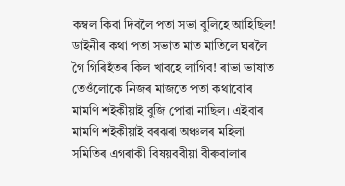কম্বল কিবা দিবলৈ পতা সভা বুলিহে আহিছিল! ডাইনীৰ কথা পতা সভাত মাত মাতিলে ঘৰলৈ গৈ গিৰিহঁতৰ কিল খাবহে লাগিব! ৰাভা ভাষাত তেওঁলোকে নিজৰ মাজতে পতা কথাবোৰ মামণি শইকীয়াই বুজি পোৱা নাছিল। এইবাৰ মামণি শইকীয়াই বৰঝৰা অঞ্চলৰ মহিলা সমিতিৰ এগৰাকী বিষয়ববীয়া বীৰুবালাৰ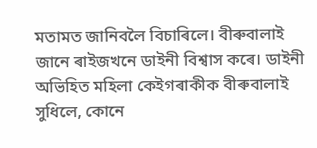মতামত জানিবলৈ বিচাৰিলে। বীৰুবালাই জানে ৰাইজখনে ডাইনী বিশ্বাস কৰে। ডাইনী অভিহিত মহিলা কেইগৰাকীক বীৰুবালাই সুধিলে, কোনে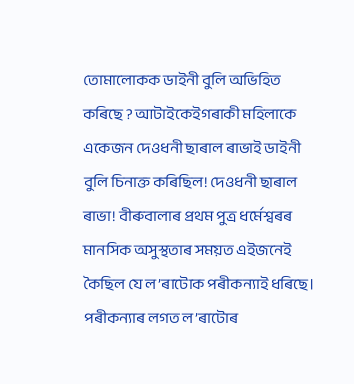তোমালোকক ডাইনী বুলি অভিহিত কৰিছে ? আটাইকেইগৰাকী মহিলাকে একেজন দেওধনী ছাৰাল ৰাভাই ডাইনী বুলি চিনাক্ত কৰিছিল! দেওধনী ছাৰাল ৰাভা! বীৰুবালাৰ প্ৰথম পুত্ৰ ধৰ্মেশ্বৰৰ মানসিক অসুস্থতাৰ সময়ত এইজনেই কৈছিল যে ল’ৰাটোক পৰীকন্যাই ধৰিছে। পৰীকন্যাৰ লগত ল’ৰাটোৰ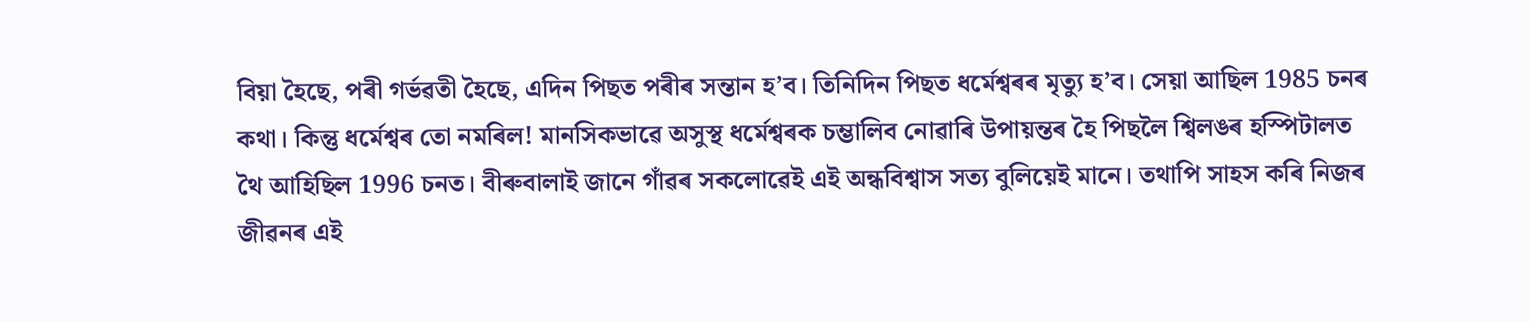বিয়া হৈছে, পৰী গৰ্ভৱতী হৈছে, এদিন পিছত পৰীৰ সন্তান হ’ব। তিনিদিন পিছত ধৰ্মেশ্বৰৰ মৃত্যু হ’ব। সেয়া আছিল 1985 চনৰ কথা। কিন্তু ধৰ্মেশ্বৰ তো নমৰিল! মানসিকভাৱে অসুস্থ ধৰ্মেশ্বৰক চম্ভালিব নোৱাৰি উপায়ন্তৰ হৈ পিছলৈ শ্বিলঙৰ হস্পিটালত থৈ আহিছিল 1996 চনত। বীৰুবালাই জানে গাঁৱৰ সকলোৱেই এই অন্ধবিশ্বাস সত্য বুলিয়েই মানে। তথাপি সাহস কৰি নিজৰ জীৱনৰ এই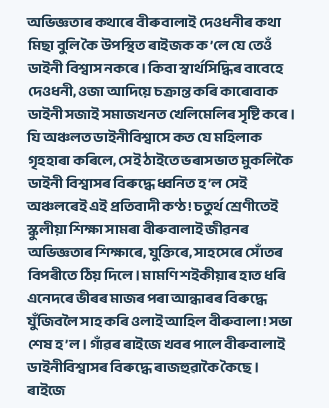অভিজ্ঞতাৰ কথাৰে বীৰুবালাই দেওধনীৰ কথা মিছা বুলি কৈ উপস্থিত ৰাইজক ক’লে যে তেওঁ ডাইনী বিশ্বাস নকৰে। কিবা স্বাৰ্থসিদ্ধিৰ বাবেহে দেওধনী, ওজা আদিয়ে চক্ৰান্ত কৰি কাৰোবাক ডাইনী সজাই সমাজখনত খেলিমেলিৰ সৃষ্টি কৰে। যি অঞ্চলত ডাইনীবিশ্বাসে কত যে মহিলাক গৃহহাৰা কৰিলে, সেই ঠাইতে ভৰাসভাত মুকলিকৈ ডাইনী বিশ্বাসৰ বিৰুদ্ধে ধ্বনিত হ’ল সেই অঞ্চলৰেই এই প্ৰতিবাদী কণ্ঠ! চতুৰ্থ শ্ৰেণীতেই স্কুলীয়া শিক্ষা সামৰা বীৰুবালাই জীৱনৰ অভিজ্ঞতাৰ শিক্ষাৰে, যুক্তিৰে, সাহসেৰে সোঁতৰ বিপৰীতে ঠিয় দিলে। মামণি শইকীয়াৰ হাত ধৰি এনেদৰে ভীৰৰ মাজৰ পৰা আন্ধাৰৰ বিৰুদ্ধে যুঁজিবলৈ সাহ কৰি ওলাই আহিল বীৰুবালা! সভা শেষ হ’ল। গাঁৱৰ ৰাইজে খবৰ পালে বীৰুবালাই ডাইনীবিশ্বাসৰ বিৰুদ্ধে ৰাজহুৱাকৈ কৈছে। ৰাইজে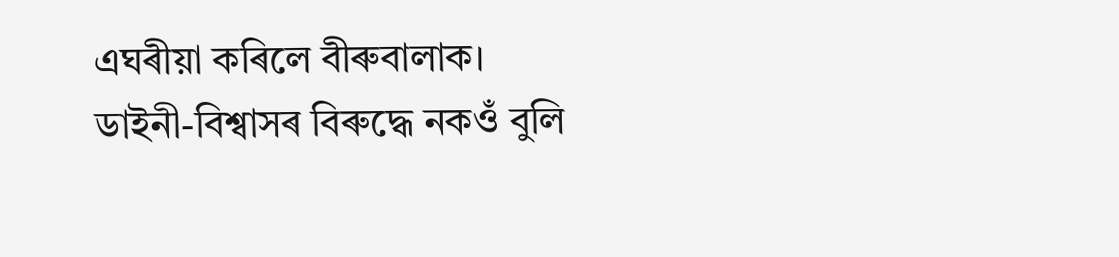এঘৰীয়া কৰিলে বীৰুবালাক। ডাইনী-বিশ্বাসৰ বিৰুদ্ধে নকওঁ বুলি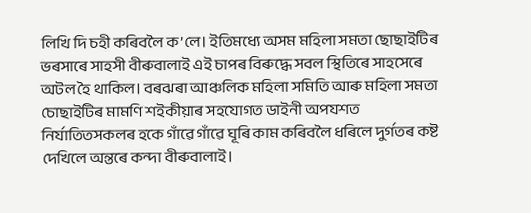লিখি দি চহী কৰিবলৈ ক’লে। ইতিমধ্যে অসম মহিলা সমতা ছোছাইটিৰ ভৰসাৰে সাহসী বীৰুবালাই এই চাপৰ বিৰুদ্ধে সবল স্থিতিৰে সাহসেৰে অটল হৈ থাকিল। বৰঝৰা আঞ্চলিক মহিলা সমিতি আৰু মহিলা সমতা চোছাইটিৰ মামণি শইকীয়াৰ সহযোগত ডাইনী অপযশত নিৰ্যাতিতসকলৰ হকে গাঁৱে গাঁৱে ঘূৰি কাম কৰিবলৈ ধৰিলে দুৰ্গতৰ কষ্ট দেখিলে অন্তৰে কন্দা বীৰুবালাই।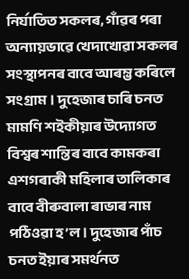নিৰ্যাতিত সকলৰ, গাঁৱৰ পৰা অন্যায়ভাৱে খেদাখোৱা সকলৰ সংস্থাপনৰ বাবে আৰম্ভ কৰিলে সংগ্ৰাম। দুহেজাৰ চাৰি চনত মামণি শইকীয়াৰ উদ্যোগত বিশ্বৰ শান্তিৰ বাবে কামকৰা এশগৰাকী মহিলাৰ তালিকাৰ বাবে বীৰুবালা ৰাভাৰ নাম পঠিওৱা হ’ল। দুহেজাৰ পাঁচ চনত ইয়াৰ সমৰ্থনত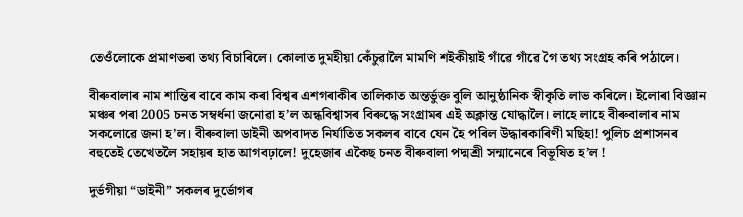তেওঁলোকে প্ৰমাণভৰা তথ্য বিচাৰিলে। কোলাত দুমহীয়া কেঁচুৱালৈ মামণি শইকীয়াই গাঁৱে গাঁৱে গৈ তথ্য সংগ্ৰহ কৰি পঠালে।

বীৰুবালাৰ নাম শান্তিৰ বাবে কাম কৰা বিশ্বৰ এশগৰাকীৰ তালিকাত অন্তৰ্ভুক্ত বুলি আনুষ্ঠানিক স্বীকৃতি লাভ কৰিলে। ইলোৰা বিজ্ঞান মঞ্চৰ পৰা 2005 চনত সম্বৰ্ধনা জনোৱা হ’ল অন্ধবিশ্বাসৰ বিৰুদ্ধে সংগ্ৰামৰ এই অক্লান্ত যোদ্ধালৈ। লাহে লাহে বীৰুবালাৰ নাম সকলোৱে জনা হ’ল। বীৰুবালা ডাইনী অপবাদত নিৰ্যাতিত সকলৰ বাবে যেন হৈ পৰিল উদ্ধাৰকাৰিণী মছিহা! পুলিচ প্ৰশাসনৰ বহুতেই তেখেতলৈ সহায়ৰ হাত আগবঢ়ালে! দুহেজাৰ একৈছ চনত বীৰুবালা পদ্মশ্ৰী সন্মানেৰে বিভূষিত হ’ল !

দুৰ্ভগীয়া “ডাইনী” সকলৰ দুৰ্ভোগৰ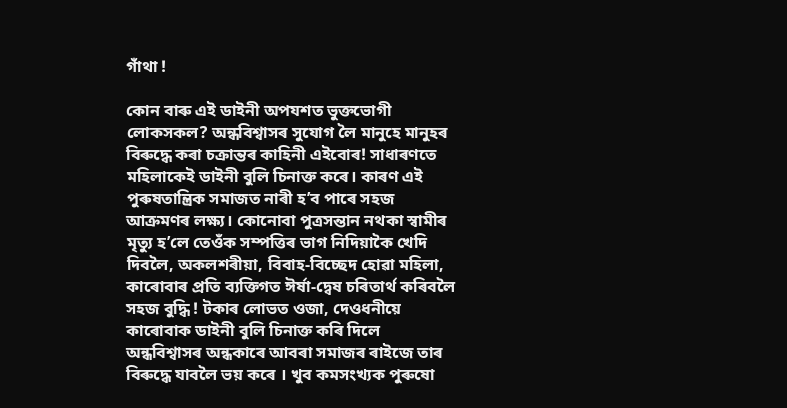গাঁথা !

কোন বাৰু এই ডাইনী অপযশত ভুক্তভোগী লোকসকল? অন্ধবিশ্বাসৰ সুযোগ লৈ মানুহে মানুহৰ বিৰুদ্ধে কৰা চক্ৰান্তৰ কাহিনী এইবোৰ! সাধাৰণতে মহিলাকেই ডাইনী বুলি চিনাক্ত কৰে। কাৰণ এই পুৰুষতান্ত্ৰিক সমাজত নাৰী হ’ব পাৰে সহজ আক্ৰমণৰ লক্ষ্য। কোনোবা পুত্ৰসন্তান নথকা স্বামীৰ মৃত্যু হ’লে তেওঁক সম্পত্তিৰ ভাগ নিদিয়াকৈ খেদি দিবলৈ, অকলশৰীয়া, বিবাহ-বিচ্ছেদ হোৱা মহিলা, কাৰোবাৰ প্ৰতি ব্যক্তিগত ঈৰ্ষা-দ্বেষ চৰিতাৰ্থ কৰিবলৈ সহজ বুদ্ধি ! টকাৰ লোভত ওজা, দেওধনীয়ে কাৰোবাক ডাইনী বুলি চিনাক্ত কৰি দিলে অন্ধবিশ্বাসৰ অন্ধকাৰে আবৰা সমাজৰ ৰাইজে তাৰ বিৰুদ্ধে যাবলৈ ভয় কৰে । খুব কমসংখ্যক পুৰুষো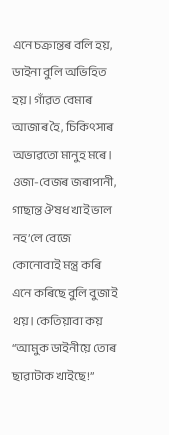এনে চক্ৰান্তৰ বলি হয়, ডাইনা বুলি অভিহিত হয়। গাঁৱত বেমাৰ আজাৰ হৈ, চিকিৎসাৰ অভাৱতো মানুহ মৰে। ওজা-বেজৰ জৰাপানী, গাছান্ত ঔষধ খাই ভাল নহ’লে বেজে কোনোবাই মন্ত্ৰ কৰি এনে কৰিছে বুলি বুজাই থয়। কেতিয়াবা কয় “আমুক ডাইনীয়ে তোৰ ছাৱাটাক খাইছে!”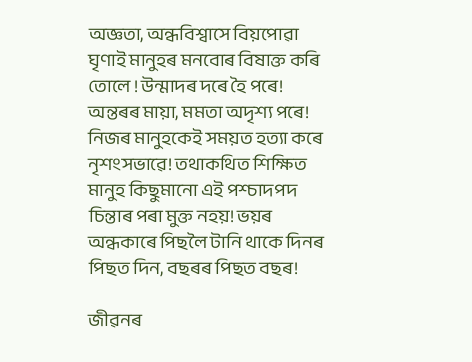অজ্ঞতা, অন্ধবিশ্বাসে বিয়পোৱা ঘৃণাই মানুহৰ মনবোৰ বিষাক্ত কৰি তোলে ! উন্মাদৰ দৰে হৈ পৰে! অন্তৰৰ মায়া, মমতা অদৃশ্য পৰে! নিজৰ মানুহকেই সময়ত হত্যা কৰে নৃশংসভাৱে! তথাকথিত শিক্ষিত মানুহ কিছুমানো এই পশ্চাদপদ চিন্তাৰ পৰা মুক্ত নহয়! ভয়ৰ অন্ধকাৰে পিছলৈ টানি থাকে দিনৰ পিছত দিন, বছৰৰ পিছত বছৰ!

জীৱনৰ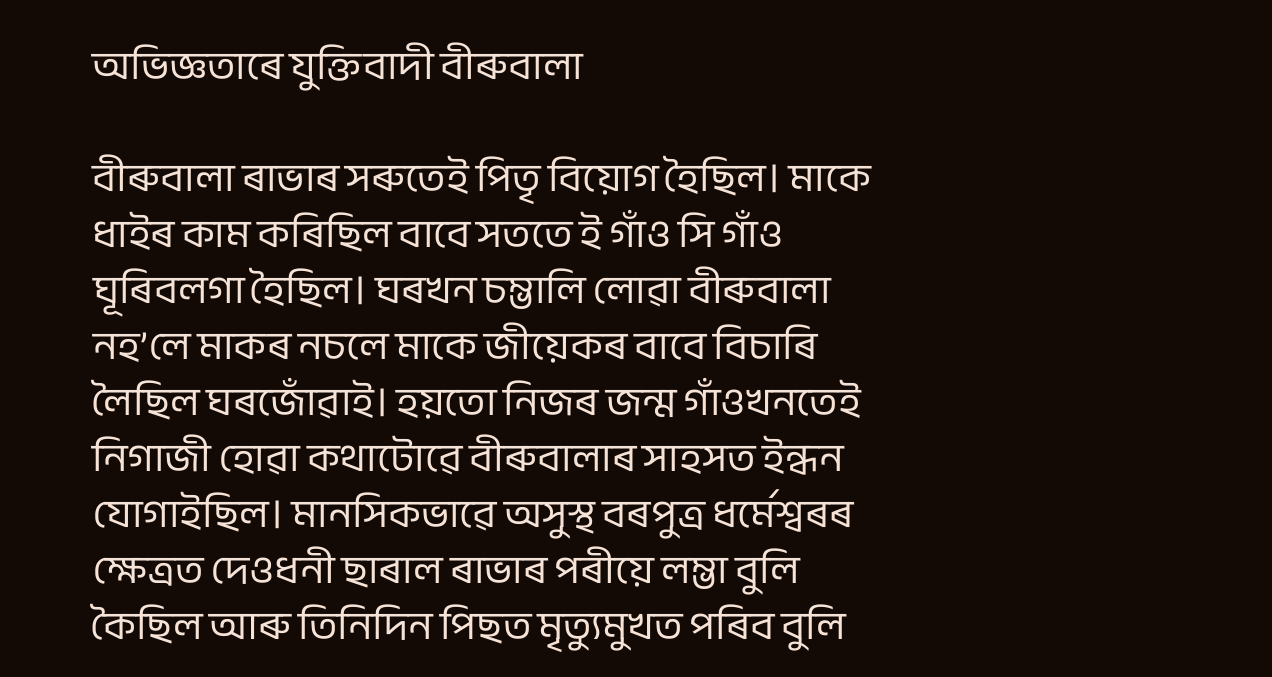অভিজ্ঞতাৰে যুক্তিবাদী বীৰুবালা

বীৰুবালা ৰাভাৰ সৰুতেই পিতৃ বিয়োগ হৈছিল। মাকে ধাইৰ কাম কৰিছিল বাবে সততে ই গাঁও সি গাঁও ঘূৰিবলগা হৈছিল। ঘৰখন চম্ভালি লোৱা বীৰুবালা নহ’লে মাকৰ নচলে মাকে জীয়েকৰ বাবে বিচাৰি লৈছিল ঘৰজোঁৱাই। হয়তো নিজৰ জন্ম গাঁওখনতেই নিগাজী হোৱা কথাটোৱে বীৰুবালাৰ সাহসত ইন্ধন যোগাইছিল। মানসিকভাৱে অসুস্থ বৰপুত্ৰ ধৰ্মেশ্বৰৰ ক্ষেত্ৰত দেওধনী ছাৰাল ৰাভাৰ পৰীয়ে লম্ভা বুলি কৈছিল আৰু তিনিদিন পিছত মৃত্যুমুখত পৰিব বুলি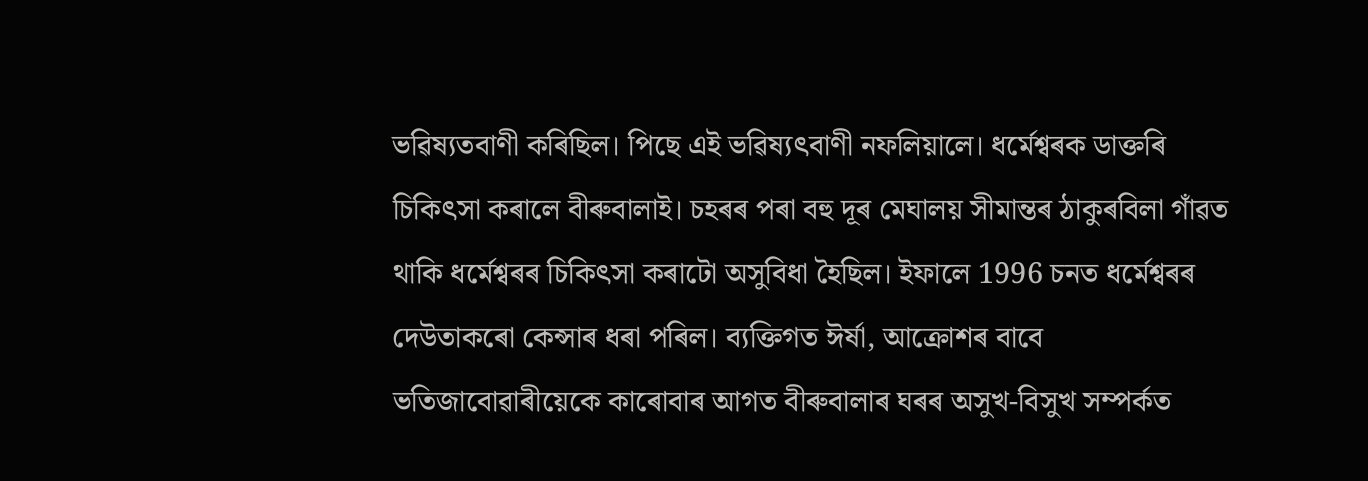ভৱিষ্যতবাণী কৰিছিল। পিছে এই ভৱিষ্যৎবাণী নফলিয়ালে। ধৰ্মেশ্বৰক ডাক্তৰি চিকিৎসা কৰালে বীৰুবালাই। চহৰৰ পৰা বহু দূৰ মেঘালয় সীমান্তৰ ঠাকুৰবিলা গাঁৱত থাকি ধৰ্মেশ্বৰৰ চিকিৎসা কৰাটো অসুবিধা হৈছিল। ইফালে 1996 চনত ধৰ্মেশ্বৰৰ দেউতাকৰো কেন্সাৰ ধৰা পৰিল। ব্যক্তিগত ঈৰ্ষা, আক্ৰোশৰ বাবে ভতিজাবোৱাৰীয়েকে কাৰোবাৰ আগত বীৰুবালাৰ ঘৰৰ অসুখ-বিসুখ সম্পৰ্কত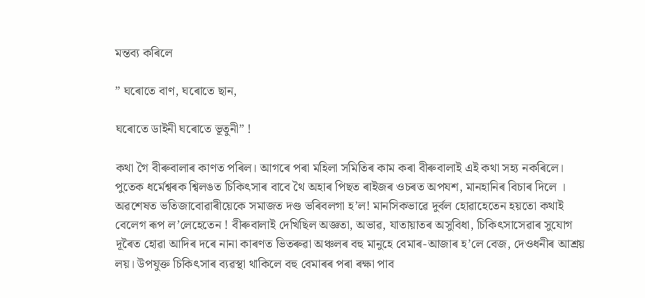মন্তব্য কৰিলে

” ঘৰোতে বাণ, ঘৰোতে ছান,

ঘৰোতে ডাইনী ঘৰোতে ভূতুনী” !

কথা গৈ বীৰুবালাৰ কাণত পৰিল। আগৰে পৰা মহিলা সমিতিৰ কাম কৰা বীৰুবালাই এই কথা সহ্য নকৰিলে। পুতেক ধৰ্মেশ্বৰক শ্বিলঙত চিকিৎসাৰ বাবে থৈ অহাৰ পিছত ৰাইজৰ ওচৰত অপযশ, মানহানিৰ বিচাৰ দিলে । অৱশেষত ভতিজাবোৱাৰীয়েকে সমাজত দণ্ড ভৰিবলগা হ’ল! মানসিকভাৱে দুৰ্বল হোৱাহেতেন হয়তো কথাই বেলেগ ৰূপ ল’লেহেতেন ! বীৰুবালাই দেখিছিল অজ্ঞতা, অভাৱ, যাতায়াতৰ অসুবিধা, চিকিৎসাসেৱাৰ সুযোগ দূৰৈত হোৱা আদিৰ দৰে নানা কাৰণত ভিতৰুৱা অঞ্চলৰ বহু মানুহে বেমাৰ-আজাৰ হ’লে বেজ, দেওধনীৰ আশ্ৰয় লয়। উপযুক্ত চিকিৎসাৰ ব্যৱস্থা থাকিলে বহু বেমাৰৰ পৰা ৰক্ষা পাব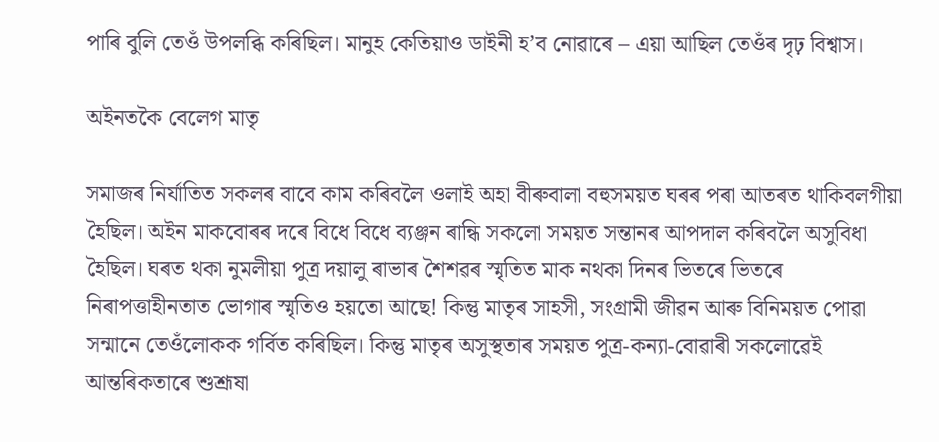পাৰি বুলি তেওঁ উপলব্ধি কৰিছিল। মানুহ কেতিয়াও ডাইনী হ’ব নোৱাৰে – এয়া আছিল তেওঁৰ দৃঢ় বিশ্বাস।

অইনতকৈ বেলেগ মাতৃ

সমাজৰ নিৰ্যাতিত সকলৰ বাবে কাম কৰিবলৈ ওলাই অহা বীৰুবালা বহুসময়ত ঘৰৰ পৰা আতৰত থাকিবলগীয়া হৈছিল। অইন মাকবোৰৰ দৰে বিধে বিধে ব্যঞ্জন ৰান্ধি সকলো সময়ত সন্তানৰ আপদাল কৰিবলৈ অসুবিধা হৈছিল। ঘৰত থকা নুমলীয়া পুত্ৰ দয়ালু ৰাভাৰ শৈশৱৰ স্মৃতিত মাক নথকা দিনৰ ভিতৰে ভিতৰে নিৰাপত্তাহীনতাত ভোগাৰ স্মৃতিও হয়তো আছে! কিন্তু মাতৃৰ সাহসী, সংগ্ৰামী জীৱন আৰু বিনিময়ত পোৱা সন্মানে তেওঁলোকক গৰ্বিত কৰিছিল। কিন্তু মাতৃৰ অসুস্থতাৰ সময়ত পুত্ৰ-কন্যা-বোৱাৰী সকলোৱেই আন্তৰিকতাৰে শুশ্ৰূষা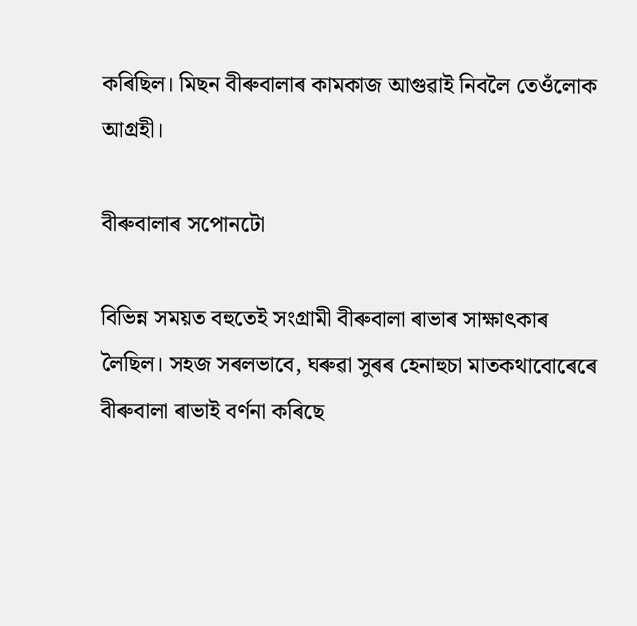কৰিছিল। মিছন বীৰুবালাৰ কামকাজ আগুৱাই নিবলৈ তেওঁলোক আগ্ৰহী।

বীৰুবালাৰ সপোনটো

বিভিন্ন সময়ত বহুতেই সংগ্ৰামী বীৰুবালা ৰাভাৰ সাক্ষাৎকাৰ লৈছিল। সহজ সৰলভাবে, ঘৰুৱা সুৰৰ হেনাহুচা মাতকথাবোৰেৰে বীৰুবালা ৰাভাই বৰ্ণনা কৰিছে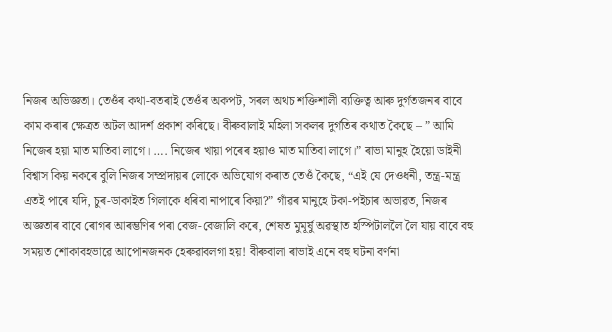নিজৰ অভিজ্ঞতা। তেওঁৰ কথা-বতৰাই তেওঁৰ অকপট, সৰল অথচ শক্তিশালী ব্যক্তিত্ব আৰু দুৰ্গতজনৰ বাবে কাম কৰাৰ ক্ষেত্ৰত অটল আদৰ্শ প্ৰকাশ কৰিছে। বীৰুবালাই মহিলা সকলৰ দুৰ্গতিৰ কথাত কৈছে – ” আমি নিজেৰ হয়া মাত মাতিবা লাগে। …. নিজেৰ খায়া পৰেৰ হয়াও মাত মাতিবা লাগে।” ৰাভা মানুহ হৈয়ো ডাইনী বিশ্বাস কিয় নকৰে বুলি নিজৰ সম্প্ৰদায়ৰ লোকে অভিযোগ কৰাত তেওঁ কৈছে, “এই যে দেওধনী, তন্ত্ৰ-মন্ত্ৰ এতই পাৰে যদি, চুৰ-ডাকাইত গিলাকে ধৰিবা নাপাৰে কিয়া?” গাঁৱৰ মানুহে টকা-পইচাৰ অভাৱত, নিজৰ অজ্ঞতাৰ বাবে ৰোগৰ আৰম্ভণিৰ পৰা বেজ-বেজালি কৰে, শেষত মুমূৰ্ষু অৱস্থাত হস্পিটাললৈ লৈ যায় বাবে বহু সময়ত শোকাবহভাৱে আপোনজনক হেৰুৱাবলগা হয়! বীৰুবালা ৰাভাই এনে বহু ঘটনা বৰ্ণনা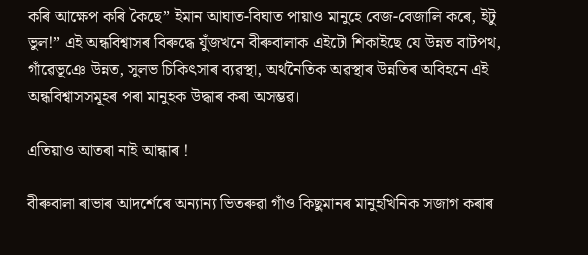কৰি আক্ষেপ কৰি কৈছে” ইমান আঘাত-বিঘাত পায়াও মানুহে বেজ-বেজালি কৰে, ইটু ভুল!” এই অন্ধবিশ্বাসৰ বিৰুদ্ধে যুঁজখনে বীৰুবালাক এইটো শিকাইছে যে উন্নত বাটপথ, গাঁৱেভূঞে উন্নত, সুলভ চিকিৎসাৰ ব্যৱস্থা, অৰ্থনৈতিক অৱস্থাৰ উন্নতিৰ অবিহনে এই অন্ধবিশ্বাসসমূহৰ পৰা মানুহক উদ্ধাৰ কৰা অসম্ভৱ।

এতিয়াও আতৰা নাই আন্ধাৰ !

বীৰুবালা ৰাভাৰ আদৰ্শেৰে অন্যান্য ভিতৰুৱা গাঁও কিছুমানৰ মানুহখিনিক সজাগ কৰাৰ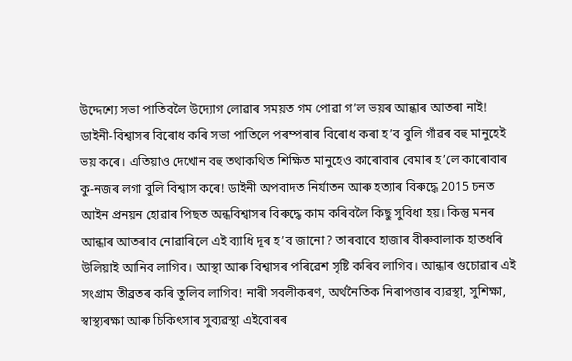উদ্দেশ্যে সভা পাতিবলৈ উদ্যোগ লোৱাৰ সময়ত গম পোৱা গ’ল ভয়ৰ আন্ধাৰ আতৰা নাই! ডাইনী-বিশ্বাসৰ বিৰোধ কৰি সভা পাতিলে পৰম্পৰাৰ বিৰোধ কৰা হ’ব বুলি গাঁৱৰ বহু মানুহেই ভয় কৰে। এতিয়াও দেখোন বহু তথাকথিত শিক্ষিত মানুহেও কাৰোবাৰ বেমাৰ হ’লে কাৰোবাৰ কু-নজৰ লগা বুলি বিশ্বাস কৰে! ডাইনী অপবাদত নিৰ্যাতন আৰু হত্যাৰ বিৰুদ্ধে 2015 চনত আইন প্ৰনয়ন হোৱাৰ পিছত অন্ধবিশ্বাসৰ বিৰুদ্ধে কাম কৰিবলৈ কিছু সুবিধা হয়। কিন্তু মনৰ আন্ধাৰ আতৰাব নোৱাৰিলে এই ব্যাধি দূৰ হ’ব জানো? তাৰবাবে হাজাৰ বীৰুবালাক হাতধৰি উলিয়াই আনিব লাগিব। আস্থা আৰু বিশ্বাসৰ পৰিৱেশ সৃষ্টি কৰিব লাগিব। আন্ধাৰ গুচোৱাৰ এই সংগ্রাম তীব্ৰতৰ কৰি তুলিব লাগিব! নাৰী সবলীকৰণ, অৰ্থনৈতিক নিৰাপত্তাৰ ব্যৱস্থা, সুশিক্ষা, স্বাস্থ্যৰক্ষা আৰু চিকিৎসাৰ সুব্যৱস্থা এইবোৰৰ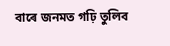বাৰে জনমত গঢ়ি তুলিব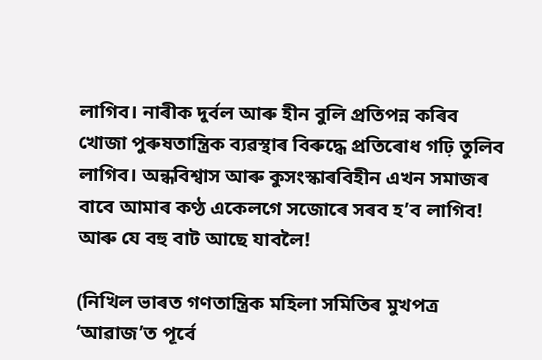লাগিব। নাৰীক দুৰ্বল আৰু হীন বুলি প্ৰতিপন্ন কৰিব খোজা পুৰুষতান্ত্ৰিক ব্যৱস্থাৰ বিৰুদ্ধে প্ৰতিৰোধ গঢ়ি তুলিব লাগিব। অন্ধবিশ্বাস আৰু কুসংস্কাৰবিহীন এখন সমাজৰ বাবে আমাৰ কণ্ঠ একেলগে সজোৰে সৰব হ’ব লাগিব! আৰু যে বহু বাট আছে যাবলৈ!

(নিখিল ভাৰত গণতান্ত্রিক মহিলা সমিতিৰ মুখপত্ৰ ‘আৱাজ’ত পূৰ্বে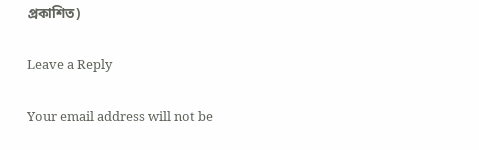প্ৰকাশিত)

Leave a Reply

Your email address will not be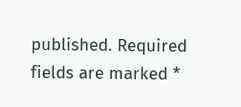published. Required fields are marked *